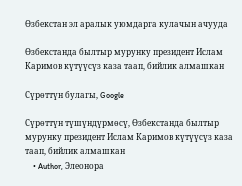Өзбекстан эл аралык уюмдарга кулачын ачууда

Өзбекстанда былтыр мурунку президент Ислам Каримов күтүүсүз каза таап, бийлик алмашкан

Сүрөттүн булагы, Google

Сүрөттүн түшүндүрмөсү, Өзбекстанда былтыр мурунку президент Ислам Каримов күтүүсүз каза таап, бийлик алмашкан
    • Author, Элеонора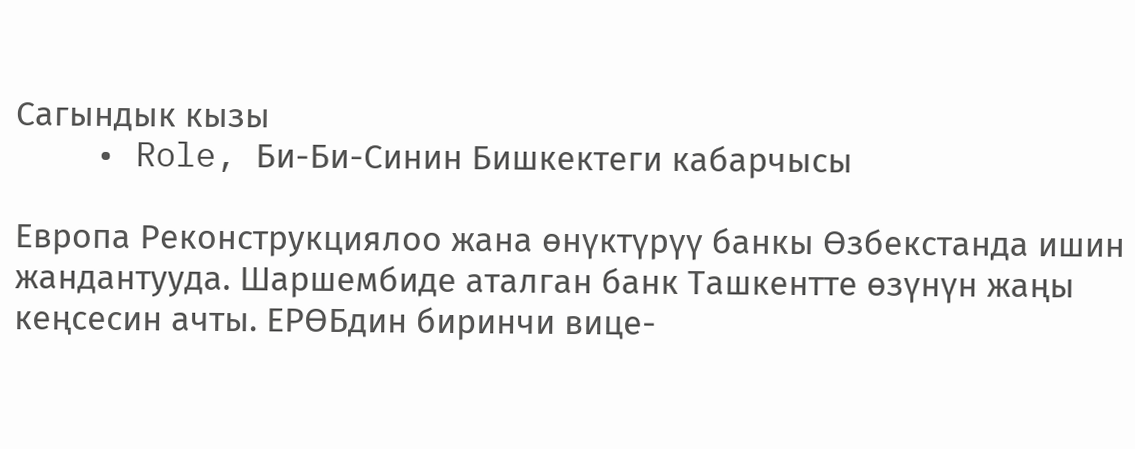Сагындык кызы
    • Role, Би-Би-Синин Бишкектеги кабарчысы

Европа Реконструкциялоо жана өнүктүрүү банкы Өзбекстанда ишин жандантууда. Шаршембиде аталган банк Ташкентте өзүнүн жаңы кеңсесин ачты. ЕРӨБдин биринчи вице-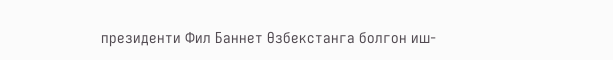президенти Фил Баннет Өзбекстанга болгон иш-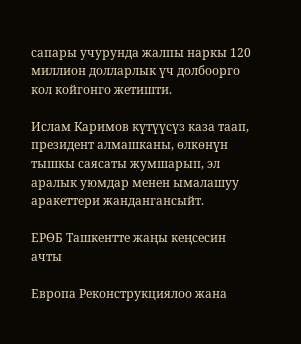сапары учурунда жалпы наркы 120 миллион долларлык үч долбоорго кол койгонго жетишти.

Ислам Каримов күтүүсүз каза таап, президент алмашканы, өлкөнүн тышкы саясаты жумшарып, эл аралык уюмдар менен ымалашуу аракеттери жандангансыйт.

ЕРӨБ Ташкентте жаңы кеңсесин ачты

Европа Реконструкциялоо жана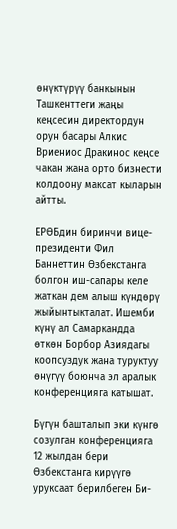өнүктүрүү банкынын Ташкенттеги жаңы кеңсесин директордун орун басары Алкис Вриениос Дракинос кеңсе чакан жана орто бизнести колдоону максат кыларын айтты.

ЕРӨБдин биринчи вице-президенти Фил Баннеттин Өзбекстанга болгон иш-сапары келе жаткан дем алыш күндөрү жыйынтыкталат. Ишемби күнү ал Самаркандда өткөн Борбор Азиядагы коопсуздук жана туруктуу өнүгүү боюнча эл аралык конференцияга катышат.

Бүгүн башталып эки күнгө созулган конференцияга 12 жылдан бери Өзбекстанга кирүүгө уруксаат берилбеген Би-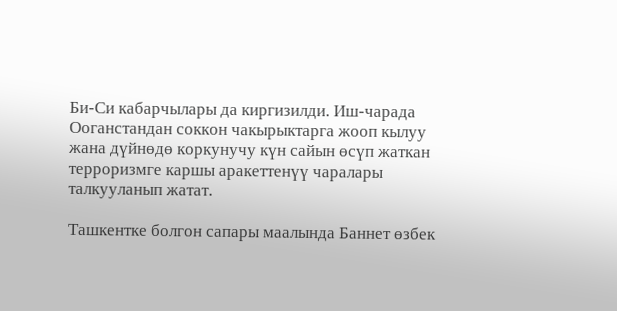Би-Си кабарчылары да киргизилди. Иш-чарада Ооганстандан соккон чакырыктарга жооп кылуу жана дүйнөдө коркунучу күн сайын өсүп жаткан терроризмге каршы аракеттенүү чаралары талкууланып жатат.

Ташкентке болгон сапары маалында Баннет өзбек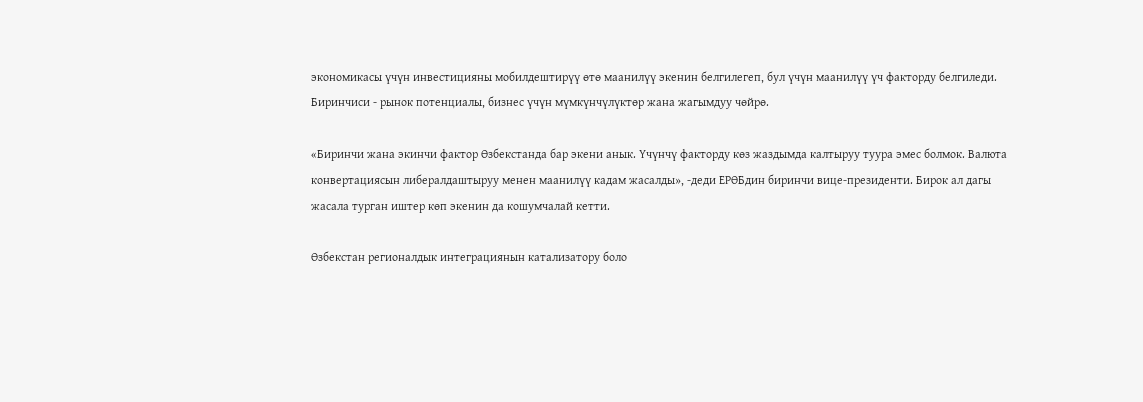экономикасы үчүн инвестицияны мобилдештирүү өтө маанилүү экенин белгилегеп, бул үчүн маанилүү үч факторду белгиледи. Биринчиси - рынок потенциалы, бизнес үчүн мүмкүнчүлүктөр жана жагымдуу чөйрө.

«Биринчи жана экинчи фактор Өзбекстанда бар экени анык. Үчүнчү факторду көз жаздымда калтыруу туура эмес болмок. Валюта конвертациясын либералдаштыруу менен маанилүү кадам жасалды», -деди ЕРӨБдин биринчи вице-президенти. Бирок ал дагы жасала турган иштер көп экенин да кошумчалай кетти.

Өзбекстан регионалдык интеграциянын катализатору боло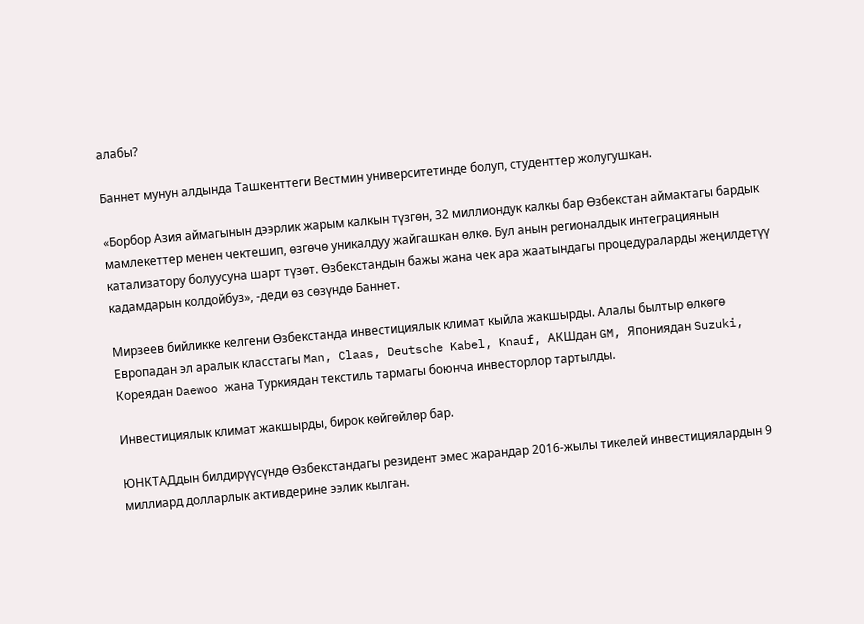алабы?

Баннет мунун алдында Ташкенттеги Вестмин университетинде болуп, студенттер жолугушкан.

«Борбор Азия аймагынын дээрлик жарым калкын түзгөн, 32 миллиондук калкы бар Өзбекстан аймактагы бардык мамлекеттер менен чектешип, өзгөчө уникалдуу жайгашкан өлкө. Бул анын регионалдык интеграциянын катализатору болуусуна шарт түзөт. Өзбекстандын бажы жана чек ара жаатындагы процедураларды жеңилдетүү кадамдарын колдойбуз», -деди өз сөзүндө Баннет.

Мирзеев бийликке келгени Өзбекстанда инвестициялык климат кыйла жакшырды. Алалы былтыр өлкөгө Европадан эл аралык класстагы Man, Claas, Deutsche Kabel, Knauf, АКШдан GM, Япониядан Suzuki, Кореядан Daewoo жана Туркиядан текстиль тармагы боюнча инвесторлор тартылды.

Инвестициялык климат жакшырды, бирок көйгөйлөр бар.

ЮНКТАДдын билдирүүсүндө Өзбекстандагы резидент эмес жарандар 2016-жылы тикелей инвестициялардын 9 миллиард долларлык активдерине ээлик кылган.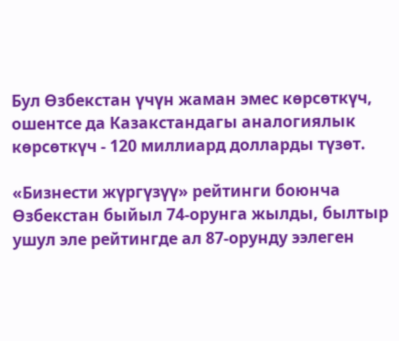Бул Өзбекстан үчүн жаман эмес көрсөткүч, ошентсе да Казакстандагы аналогиялык көрсөткүч - 120 миллиард долларды түзөт.

«Бизнести жүргүзүү» рейтинги боюнча Өзбекстан быйыл 74-орунга жылды, былтыр ушул эле рейтингде ал 87-орунду ээлеген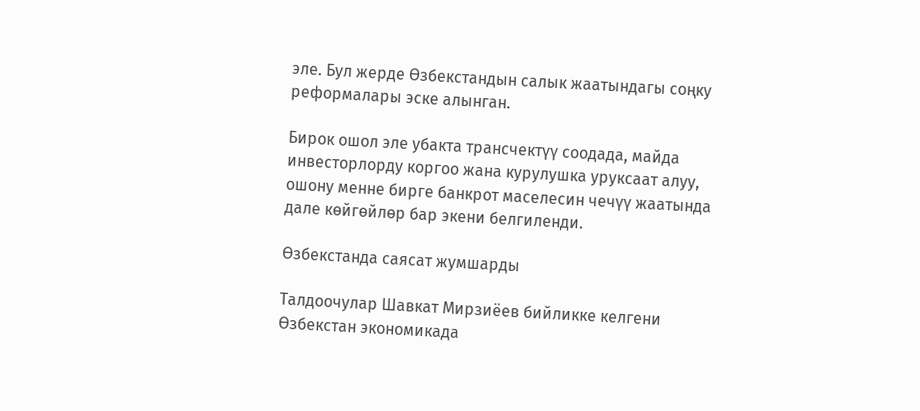эле. Бул жерде Өзбекстандын салык жаатындагы соңку реформалары эске алынган.

Бирок ошол эле убакта трансчектүү соодада, майда инвесторлорду коргоо жана курулушка уруксаат алуу, ошону менне бирге банкрот маселесин чечүү жаатында дале көйгөйлөр бар экени белгиленди.

Өзбекстанда саясат жумшарды

Талдоочулар Шавкат Мирзиёев бийликке келгени Өзбекстан экономикада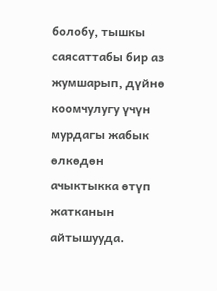болобу, тышкы саясаттабы бир аз жумшарып, дүйнө коомчулугу үчүн мурдагы жабык өлкөдөн ачыктыкка өтүп жатканын айтышууда.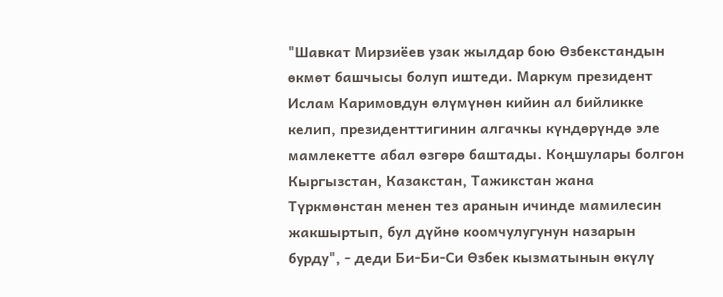"Шавкат Мирзиёев узак жылдар бою Өзбекстандын өкмөт башчысы болуп иштеди. Маркум президент Ислам Каримовдун өлүмүнөн кийин ал бийликке келип, президенттигинин алгачкы күндөрүндө эле мамлекетте абал өзгөрө баштады. Коңшулары болгон Кыргызстан, Казакстан, Тажикстан жана Түркмөнстан менен тез аранын ичинде мамилесин жакшыртып, бул дүйнө коомчулугунун назарын бурду", - деди Би-Би-Си Өзбек кызматынын өкүлү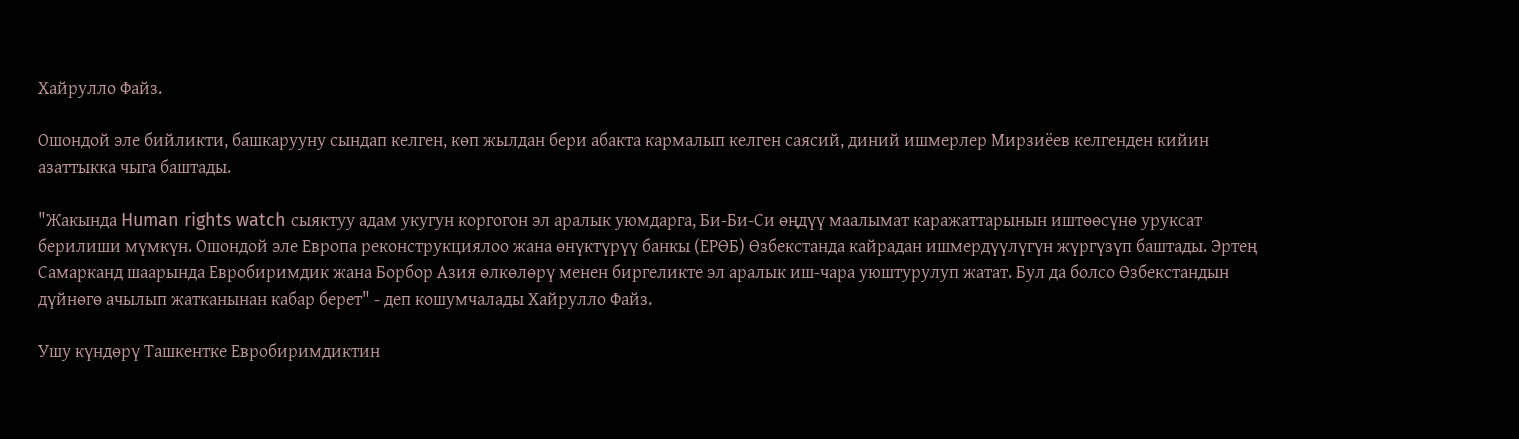Хайрулло Файз.

Ошондой эле бийликти, башкарууну сындап келген, көп жылдан бери абакта кармалып келген саясий, диний ишмерлер Мирзиёев келгенден кийин азаттыкка чыга баштады.

"Жакында Human rights watch сыяктуу адам укугун коргогон эл аралык уюмдарга, Би-Би-Си өңдүү маалымат каражаттарынын иштөөсүнө уруксат берилиши мүмкүн. Ошондой эле Европа реконструкциялоо жана өнүктүрүү банкы (ЕРӨБ) Өзбекстанда кайрадан ишмердүүлүгүн жүргүзүп баштады. Эртең Самарканд шаарында Евробиримдик жана Борбор Азия өлкөлөрү менен биргеликте эл аралык иш-чара уюштурулуп жатат. Бул да болсо Өзбекстандын дүйнөгө ачылып жатканынан кабар берет" - деп кошумчалады Хайрулло Файз.

Ушу күндөрү Ташкентке Евробиримдиктин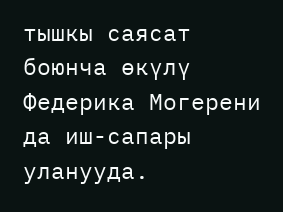тышкы саясат боюнча өкүлү Федерика Могерени да иш-сапары уланууда.